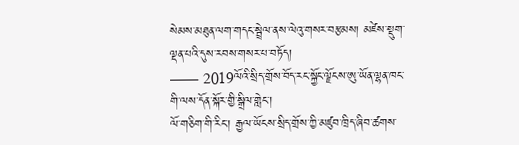སེམས་མཐུན་ལག་གདང་སྦྲེལ་ནས་ལེའུ་གསར་བརྩམས། མཛེས་སྡུག་ལྡན་པའི་དུས་རབས་གསར་པ་བཏོད།
—— 2019ལོའི་སྲིད་གྲོས་བོད་རང་སྐྱོང་ལྗོངས་ཨུ་ཡོན་ལྷན་ཁང་གི་ལས་དོན་སྐོར་གྱི་སྒྲིལ་གླེང་།
ལོ་གཅིག་གི་རིང་། རྒྱལ་ཡོངས་སྲིད་གྲོས་ཀྱི་མཛུབ་ཁྲིད་ཞིབ་ཚགས་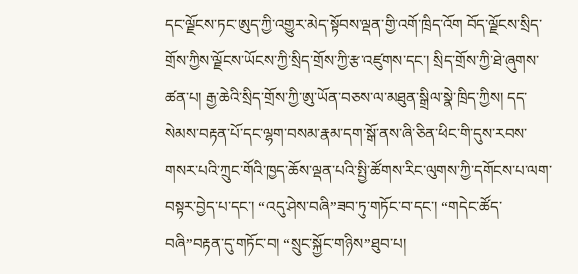དང་ལྗོངས་ཏང་ཨུད་ཀྱི་འགྱུར་མེད་སྟོབས་ལྡན་གྱི་འགོ་ཁྲིད་འོག བོད་ལྗོངས་སྲིད་གྲོས་ཀྱིས་ལྗོངས་ཡོངས་ཀྱི་སྲིད་གྲོས་ཀྱི་རྩ་འཛུགས་དང་། སྲིད་གྲོས་ཀྱི་ཐེ་ཞུགས་ཚན་པ། རྒྱ་ཆེའི་སྲིད་གྲོས་ཀྱི་ཨུ་ཡོན་བཅས་ལ་མཐུན་སྒྲིལ་སྣེ་ཁྲིད་ཀྱིས། དད་སེམས་བརྟན་པོ་དང་ལྷག་བསམ་རྣམ་དག་སྒོ་ནས་ཞི་ཅིན་ཕིང་གི་དུས་རབས་གསར་པའི་ཀྲུང་གོའི་ཁྱད་ཆོས་ལྡན་པའི་སྤྱི་ཚོགས་རིང་ལུགས་ཀྱི་དགོངས་པ་ལག་བསྟར་བྱེད་པ་དང་། “འདུ་ཤེས་བཞི”ཟབ་ཏུ་གཏོང་བ་དང་། “གདེང་ཚོད་བཞི”བརྟན་དུ་གཏོང་བ། “སྲུང་སྐྱོང་གཉིས”ཐུབ་པ།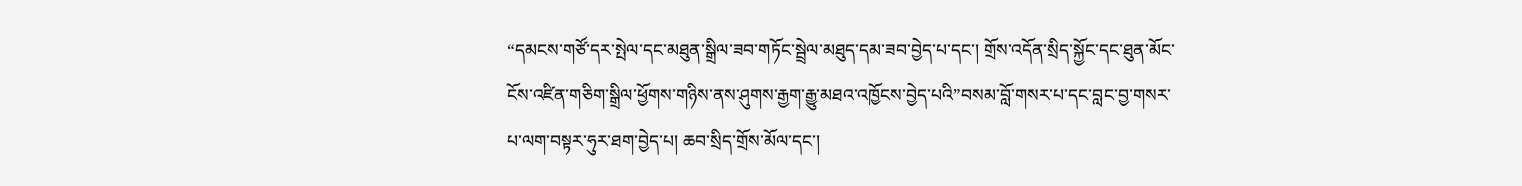“དམངས་གཙོ་དར་སྤེལ་དང་མཐུན་སྒྲིལ་ཟབ་གཏོང་སྦྲེལ་མཐུད་དམ་ཟབ་བྱེད་པ་དང་། གྲོས་འདོན་སྲིད་སྐྱོང་དང་ཐུན་མོང་ངོས་འཛིན་གཅིག་སྒྲིལ་ཕྱོགས་གཉིས་ནས་ཤུགས་རྒྱག་རྒྱུ་མཐའ་འཁྱོངས་བྱེད་པའི”བསམ་བློ་གསར་པ་དང་བླང་བྱ་གསར་པ་ལག་བསྟར་ཧུར་ཐག་བྱེད་པ། ཆབ་སྲིད་གྲོས་མོལ་དང་།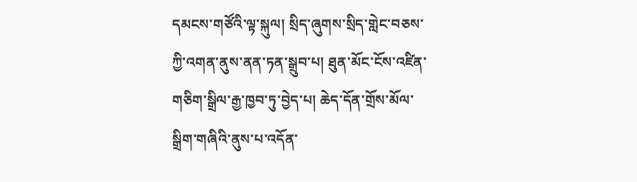དམངས་གཙོའི་ལྟ་སྐུལ། སྲིད་ཞུགས་སྲིད་གླེང་བཅས་ཀྱི་འགན་ནུས་ནན་ཏན་སྒྲུབ་པ། ཐུན་མོང་ངོས་འཛིན་གཅིག་སྒྲིལ་རྒྱ་ཁྱབ་ཏུ་བྱེད་པ། ཆེད་དོན་གྲོས་མོལ་སྒྲིག་གཞིའི་ནུས་པ་འདོན་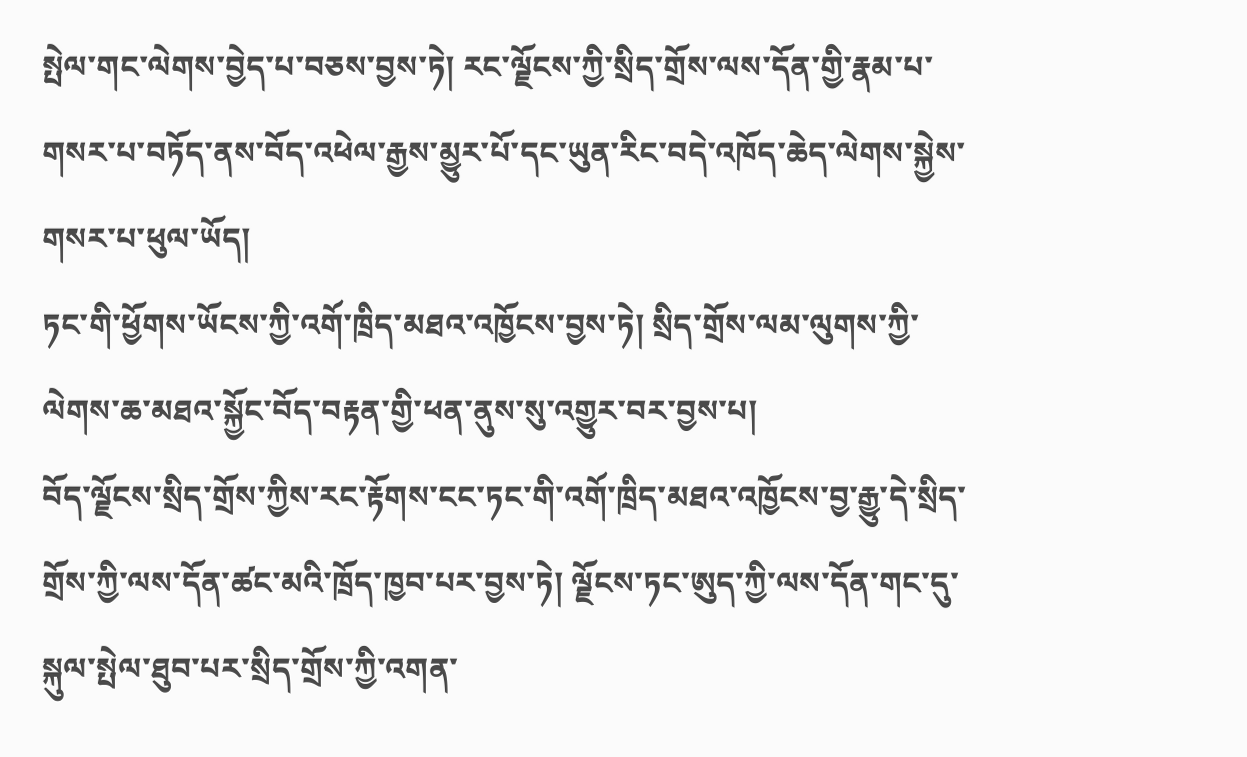སྤེལ་གང་ལེགས་བྱེད་པ་བཅས་བྱས་ཏེ། རང་ལྗོངས་ཀྱི་སྲིད་གྲོས་ལས་དོན་གྱི་རྣམ་པ་གསར་པ་བཏོད་ནས་བོད་འཕེལ་རྒྱས་མྱུར་པོ་དང་ཡུན་རིང་བདེ་འཁོད་ཆེད་ལེགས་སྐྱེས་གསར་པ་ཕུལ་ཡོད།
ཏང་གི་ཕྱོགས་ཡོངས་ཀྱི་འགོ་ཁྲིད་མཐའ་འཁྱོངས་བྱས་ཏེ། སྲིད་གྲོས་ལམ་ལུགས་ཀྱི་ལེགས་ཆ་མཐའ་སྐྱོང་བོད་བརྟན་གྱི་ཕན་ནུས་སུ་འགྱུར་བར་བྱས་པ།
བོད་ལྗོངས་སྲིད་གྲོས་ཀྱིས་རང་རྟོགས་ངང་ཏང་གི་འགོ་ཁྲིད་མཐའ་འཁྱོངས་བྱ་རྒྱུ་དེ་སྲིད་གྲོས་ཀྱི་ལས་དོན་ཚང་མའི་ཁྲོད་ཁྱབ་པར་བྱས་ཏེ། ལྗོངས་ཏང་ཨུད་ཀྱི་ལས་དོན་གང་དུ་སྐུལ་སྤེལ་ཐུབ་པར་སྲིད་གྲོས་ཀྱི་འགན་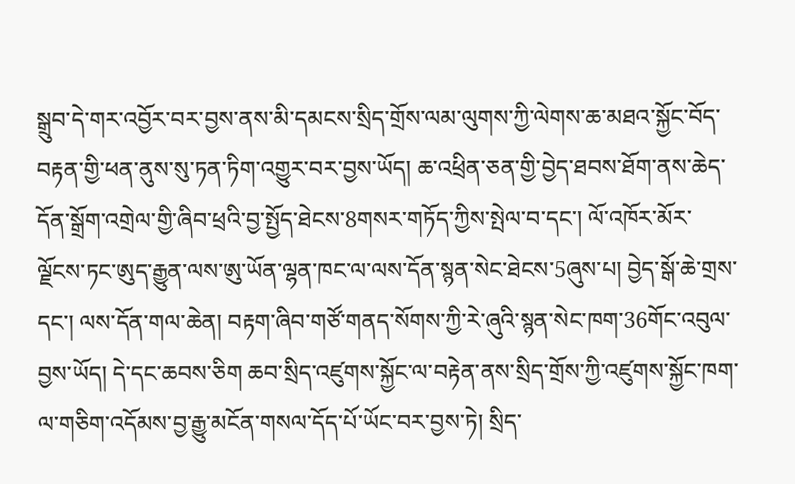སྒྲུབ་དེ་གར་འབྱོར་བར་བྱས་ནས་མི་དམངས་སྲིད་གྲོས་ལམ་ལུགས་ཀྱི་ལེགས་ཆ་མཐའ་སྐྱོང་བོད་བརྟན་གྱི་ཕན་ནུས་སུ་ཏན་ཏིག་འགྱུར་བར་བྱས་ཡོད། ཆ་འཕྲིན་ཅན་གྱི་བྱེད་ཐབས་ཐོག་ནས་ཆེད་དོན་སྒྲོག་འགྲེལ་གྱི་ཞིབ་ཕྲའི་བྱ་སྤྱོད་ཐེངས་8གསར་གཏོད་ཀྱིས་སྤེལ་བ་དང་། ལོ་འཁོར་མོར་ལྗོངས་ཏང་ཨུད་རྒྱུན་ལས་ཨུ་ཡོན་ལྷན་ཁང་ལ་ལས་དོན་སྙན་སེང་ཐེངས་5ཞུས་པ། བྱེད་སྒོ་ཆེ་གྲས་དང་། ལས་དོན་གལ་ཆེན། བརྟག་ཞིབ་གཙོ་གནད་སོགས་ཀྱི་རེ་ཞུའི་སྙན་སེང་ཁག་36གོང་འབུལ་བྱས་ཡོད། དེ་དང་ཆབས་ཅིག ཆབ་སྲིད་འཛུགས་སྐྱོང་ལ་བརྟེན་ནས་སྲིད་གྲོས་ཀྱི་འཛུགས་སྐྱོང་ཁག་ལ་གཅིག་འདོམས་བྱ་རྒྱུ་མངོན་གསལ་དོད་པོ་ཡོང་བར་བྱས་ཏེ། སྲིད་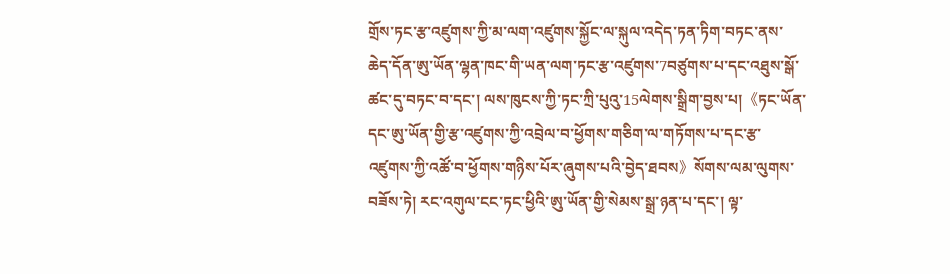གྲོས་ཏང་རྩ་འཛུགས་ཀྱི་མ་ལག་འཛུགས་སྐྱོང་ལ་སྐུལ་འདེད་ཏན་ཏིག་བཏང་ནས་ཆེད་དོན་ཨུ་ཡོན་ལྷན་ཁང་གི་ཡན་ལག་ཏང་རྩ་འཛུགས་7བཙུགས་པ་དང་འཐུས་སྒོ་ཚང་དུ་བཏང་བ་དང་། ལས་ཁུངས་ཀྱི་ཏང་ཀྲི་པུའུ་15ལེགས་སྒྲིག་བྱས་པ།《ཏང་ཡོན་དང་ཨུ་ཡོན་གྱི་རྩ་འཛུགས་ཀྱི་འབྲེལ་བ་ཕྱོགས་གཅིག་ལ་གཏོགས་པ་དང་རྩ་འཛུགས་ཀྱི་འཚོ་བ་ཕྱོགས་གཉིས་པོར་ཞུགས་པའི་བྱེད་ཐབས》སོགས་ལམ་ལུགས་བཟོས་ཏེ། རང་འགུལ་ངང་ཏང་ཕྱིའི་ཨུ་ཡོན་གྱི་སེམས་སྒྲ་ཉན་པ་དང་། ལྟ་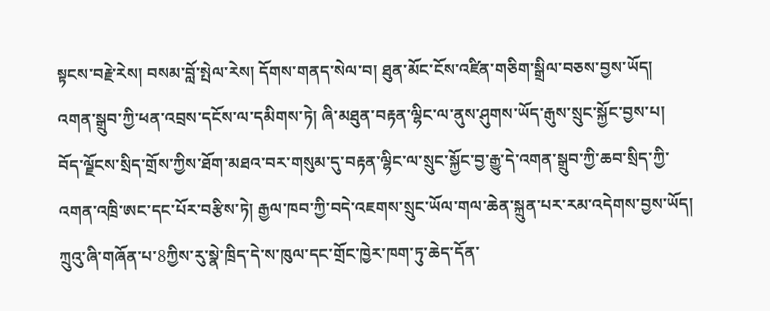སྟངས་བརྗེ་རེས། བསམ་བློ་སྤེལ་རེས། དོགས་གནད་སེལ་བ། ཐུན་མོང་ངོས་འཛིན་གཅིག་སྒྲིལ་བཅས་བྱས་ཡོད།
འགན་སྒྲུབ་ཀྱི་ཕན་འབྲས་དངོས་ལ་དམིགས་ཏེ། ཞི་མཐུན་བརྟན་ལྷིང་ལ་ནུས་ཤུགས་ཡོད་རྒུས་སྲུང་སྐྱོང་བྱས་པ།
བོད་ལྗོངས་སྲིད་གྲོས་ཀྱིས་ཐོག་མཐའ་བར་གསུམ་དུ་བརྟན་ལྷིང་ལ་སྲུང་སྐྱོང་བྱ་རྒྱུ་དེ་འགན་སྒྲུབ་ཀྱི་ཆབ་སྲིད་ཀྱི་འགན་འཁྲི་ཨང་དང་པོར་བརྩིས་ཏེ། རྒྱལ་ཁབ་ཀྱི་བདེ་འཇགས་སྲུང་ཡོལ་གལ་ཆེན་སྐྲུན་པར་རམ་འདེགས་བྱས་ཡོད། ཀྲུའུ་ཞི་གཞོན་པ་8ཀྱིས་རུ་སྣེ་ཁྲིད་དེ་ས་ཁུལ་དང་གྲོང་ཁྱེར་ཁག་ཏུ་ཆེད་དོན་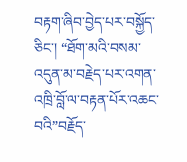བརྟག་ཞིབ་བྱེད་པར་བསྐྱོད་ཅིང་། “ཐོག་མའི་བསམ་འདུན་མ་བརྗེད་པར་འགན་འཁྲི་བློ་ལ་བརྟན་པོར་འཆང་བའི”བརྗོད་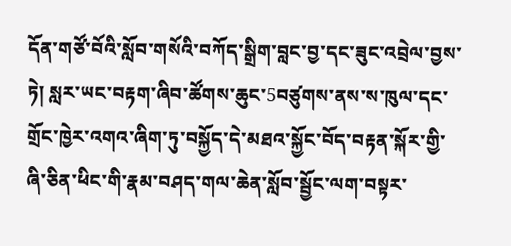དོན་གཙོ་བོའི་སློབ་གསོའི་བཀོད་སྒྲིག་བླང་བྱ་དང་ཟུང་འབྲེལ་བྱས་ཏེ། སླར་ཡང་བརྟག་ཞིབ་ཚོགས་ཆུང་5བཙུགས་ནས་ས་ཁུལ་དང་གྲོང་ཁྱེར་འགའ་ཞིག་ཏུ་བསྐྱོད་དེ་མཐའ་སྐྱོང་བོད་བརྟན་སྐོར་གྱི་ཞི་ཅིན་ཕིང་གི་རྣམ་བཤད་གལ་ཆེན་སློབ་སྦྱོང་ལག་བསྟར་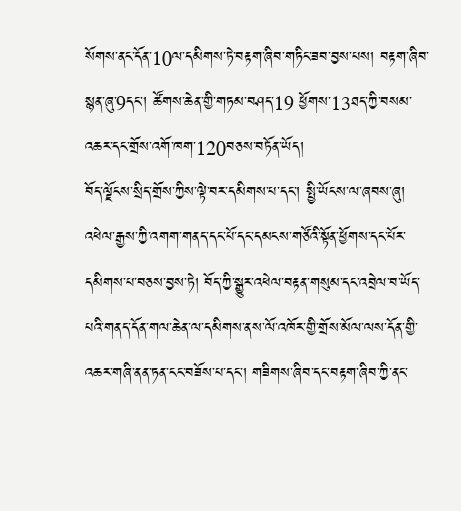སོགས་ནང་དོན་10ལ་དམིགས་ཏེ་བརྟག་ཞིབ་གཏིང་ཟབ་བྱས་པས། བརྟག་ཞིབ་སྙན་ཞུ་9དང་། ཚོགས་ཆེན་གྱི་གཏམ་བཤད་19 ཕྱོགས་13ཐད་ཀྱི་བསམ་འཆར་དང་གྲོས་འགོ་ཁག་120བཅས་བཏོན་ཡོད།
བོད་ལྗོངས་སྲིད་གྲོས་ཀྱིས་ལྟེ་བར་དམིགས་པ་དང་། སྤྱི་ཡོངས་ལ་ཞབས་ཞུ། འཕེལ་རྒྱས་ཀྱི་འགག་གནད་དང་པོ་དང་དམངས་གཙོའི་སྟོན་ཕྱོགས་དང་པོར་དམིགས་པ་བཅས་བྱས་ཏེ། བོད་ཀྱི་སྒྱུར་འཕེལ་བརྟན་གསུམ་དང་འབྲེལ་བ་ཡོད་པའི་གནད་དོན་གལ་ཆེན་ལ་དམིགས་ནས་ལོ་འཁོར་གྱི་གྲོས་མོལ་ལས་དོན་གྱི་འཆར་གཞི་ནན་ཏན་ངང་བཟོས་པ་དང་། གཟིགས་ཞིབ་དང་བརྟག་ཞིབ་ཀྱི་ནང་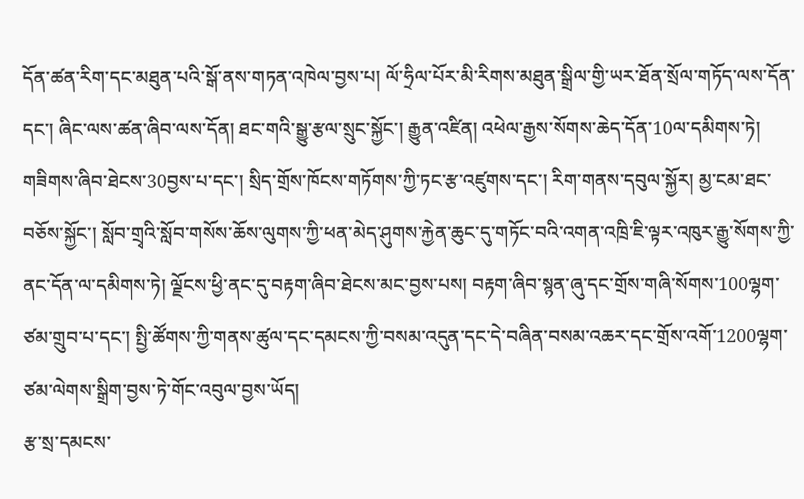དོན་ཚན་རིག་དང་མཐུན་པའི་སྒོ་ནས་གཏན་འཁེལ་བྱས་པ། ལོ་ཧྲིལ་པོར་མི་རིགས་མཐུན་སྒྲིལ་གྱི་ཡར་ཐོན་སྲོལ་གཏོད་ལས་དོན་དང་། ཞིང་ལས་ཚན་ཞིབ་ལས་དོན། ཐང་གའི་སྒྱུ་རྩལ་སྲུང་སྐྱོང་། རྒྱུན་འཛིན། འཕེལ་རྒྱས་སོགས་ཆེད་དོན་10ལ་དམིགས་ཏེ། གཟིགས་ཞིབ་ཐེངས་30བྱས་པ་དང་། སྲིད་གྲོས་ཁོངས་གཏོགས་ཀྱི་ཏང་རྩ་འཛུགས་དང་། རིག་གནས་དབུལ་སྐྱོར། མྱ་ངམ་ཐང་བཅོས་སྐྱོང་། སློབ་གྲྭའི་སློབ་གསོས་ཆོས་ལུགས་ཀྱི་ཕན་མེད་ཤུགས་རྐྱེན་ཆུང་དུ་གཏོང་བའི་འགན་འཁྲི་ཇི་ལྟར་འཁུར་རྒྱུ་སོགས་ཀྱི་ནང་དོན་ལ་དམིགས་ཏེ། ལྗོངས་ཕྱི་ནང་དུ་བརྟག་ཞིབ་ཐེངས་མང་བྱས་པས། བརྟག་ཞིབ་སྙན་ཞུ་དང་གྲོས་གཞི་སོགས་100ལྷག་ཙམ་གྲུབ་པ་དང་། སྤྱི་ཚོགས་ཀྱི་གནས་ཚུལ་དང་དམངས་ཀྱི་བསམ་འདུན་དང་དེ་བཞིན་བསམ་འཆར་དང་གྲོས་འགོ་1200ལྷག་ཙམ་ལེགས་སྒྲིག་བྱས་ཏེ་གོང་འབུལ་བྱས་ཡོད།
རྩ་སྲ་དམངས་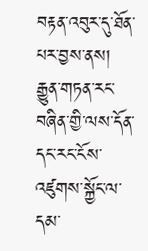བརྟན་འབུར་དུ་ཐོན་པར་བྱས་ནས། རྒྱུན་གཏན་རང་བཞིན་གྱི་ལས་དོན་དང་རང་ངོས་འཛུགས་སྐྱོང་ལ་དམ་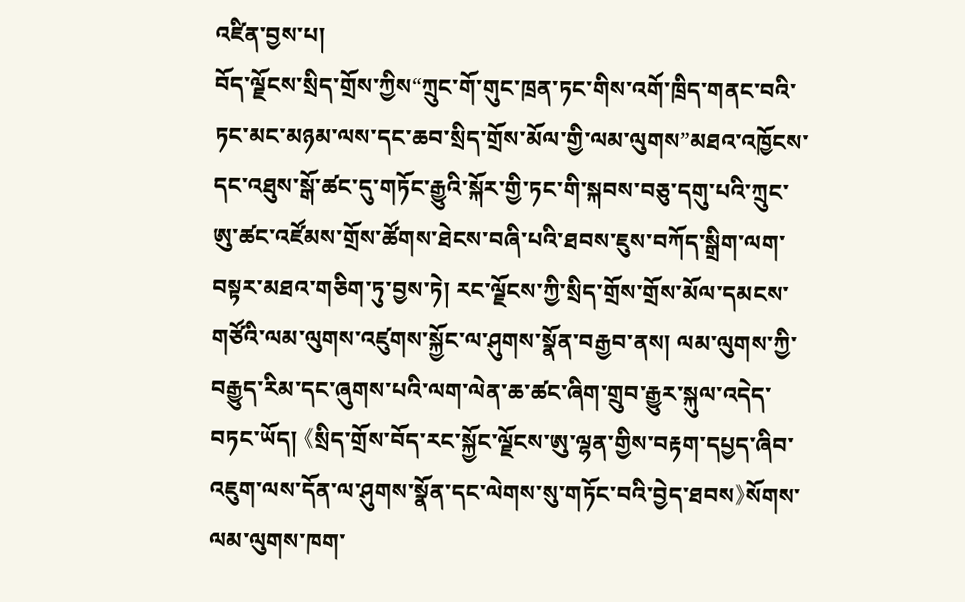འཛིན་བྱས་པ།
བོད་ལྗོངས་སྲིད་གྲོས་ཀྱིས“ཀྲུང་གོ་གུང་ཁྲན་ཏང་གིས་འགོ་ཁྲིད་གནང་བའི་ཏང་མང་མཉམ་ལས་དང་ཆབ་སྲིད་གྲོས་མོལ་གྱི་ལམ་ལུགས”མཐའ་འཁྱོངས་དང་འཐུས་སྒོ་ཚང་དུ་གཏོང་རྒྱུའི་སྐོར་གྱི་ཏང་གི་སྐབས་བཅུ་དགུ་པའི་ཀྲུང་ཨུ་ཚང་འཛོམས་གྲོས་ཚོགས་ཐེངས་བཞི་པའི་ཐབས་ཇུས་བཀོད་སྒྲིག་ལག་བསྟར་མཐའ་གཅིག་ཏུ་བྱས་ཏེ། རང་ལྗོངས་ཀྱི་སྲིད་གྲོས་གྲོས་མོལ་དམངས་གཙོའི་ལམ་ལུགས་འཛུགས་སྐྱོང་ལ་ཤུགས་སྣོན་བརྒྱབ་ནས། ལམ་ལུགས་ཀྱི་བརྒྱུད་རིམ་དང་ཞུགས་པའི་ལག་ལེན་ཆ་ཚང་ཞིག་གྲུབ་རྒྱུར་སྐུལ་འདེད་བཏང་ཡོད། 《སྲིད་གྲོས་བོད་རང་སྐྱོང་ལྗོངས་ཨུ་ལྷན་གྱིས་བརྟག་དཔྱད་ཞིབ་འཇུག་ལས་དོན་ལ་ཤུགས་སྣོན་དང་ལེགས་སུ་གཏོང་བའི་བྱེད་ཐབས》སོགས་ལམ་ལུགས་ཁག་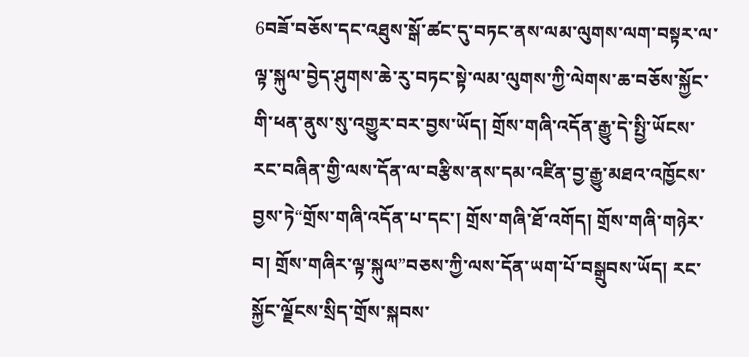6བཟོ་བཅོས་དང་འཐུས་སྒོ་ཚང་དུ་བཏང་ནས་ལམ་ལུགས་ལག་བསྟར་ལ་ལྟ་སྐུལ་བྱེད་ཤུགས་ཆེ་རུ་བཏང་སྟེ་ལམ་ལུགས་ཀྱི་ལེགས་ཆ་བཅོས་སྐྱོང་གི་ཕན་ནུས་སུ་འགྱུར་བར་བྱས་ཡོད། གྲོས་གཞི་འདོན་རྒྱུ་དེ་སྤྱི་ཡོངས་རང་བཞིན་གྱི་ལས་དོན་ལ་བརྩིས་ནས་དམ་འཛིན་བྱ་རྒྱུ་མཐའ་འཁྱོངས་བྱས་ཏེ“གྲོས་གཞི་འདོན་པ་དང་། གྲོས་གཞི་ཐོ་འགོད། གྲོས་གཞི་གཉེར་བ། གྲོས་གཞིར་ལྟ་སྐུལ”བཅས་ཀྱི་ལས་དོན་ཡག་པོ་བསྒྲུབས་ཡོད། རང་སྐྱོང་ལྗོངས་སྲིད་གྲོས་སྐབས་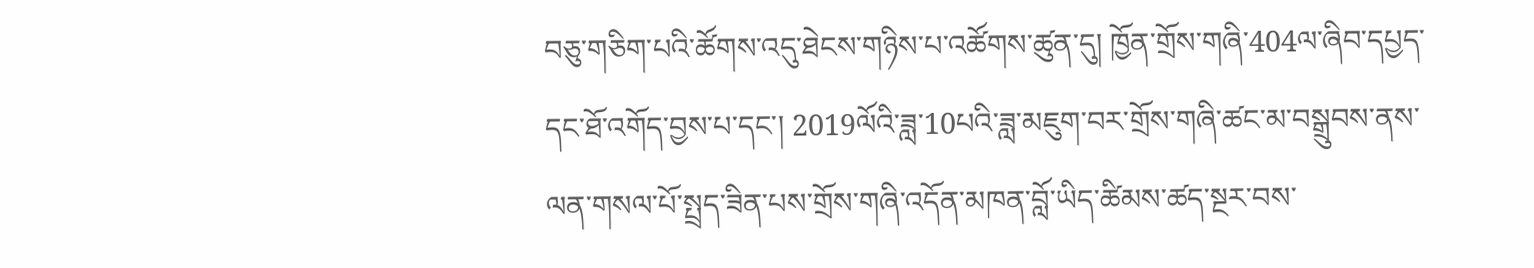བཅུ་གཅིག་པའི་ཚོགས་འདུ་ཐེངས་གཉིས་པ་འཚོགས་ཚུན་དུ། ཁྱོན་གྲོས་གཞི་404ལ་ཞིབ་དཔྱད་དང་ཐོ་འགོད་བྱས་པ་དང་། 2019ལོའི་ཟླ་10པའི་ཟླ་མཇུག་བར་གྲོས་གཞི་ཚང་མ་བསྒྲུབས་ནས་ལན་གསལ་པོ་སྤྲད་ཟིན་པས་གྲོས་གཞི་འདོན་མཁན་བློ་ཡིད་ཚིམས་ཚད་སྔར་བས་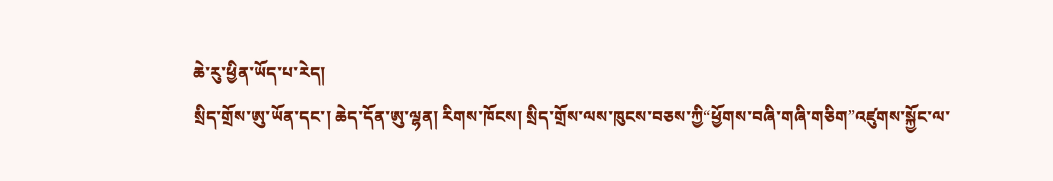ཆེ་རུ་ཕྱིན་ཡོད་པ་རེད།
སྲིད་གྲོས་ཨུ་ཡོན་དང་། ཆེད་དོན་ཨུ་ལྷན། རིགས་ཁོངས། སྲིད་གྲོས་ལས་ཁུངས་བཅས་ཀྱི“ཕྱོགས་བཞི་གཞི་གཅིག”འཛུགས་སྐྱོང་ལ་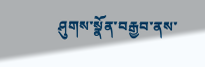ཤུགས་སྣོན་བརྒྱབ་ནས་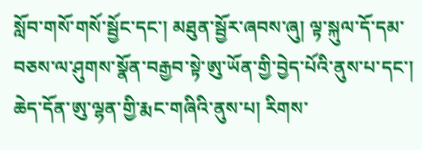སློབ་གསོ་གསོ་སྦྱོང་དང་། མཐུན་སྦྱོར་ཞབས་ཞུ། ལྟ་སྐུལ་དོ་དམ་བཅས་ལ་ཤུགས་སྣོན་བརྒྱབ་སྟེ་ཨུ་ཡོན་གྱི་བྱེད་པོའི་ནུས་པ་དང་། ཆེད་དོན་ཨུ་ལྷན་གྱི་རྨང་གཞིའི་ནུས་པ། རིགས་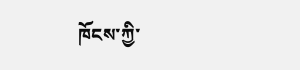ཁོངས་ཀྱི་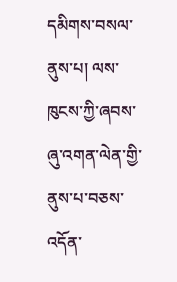དམིགས་བསལ་ནུས་པ། ལས་ཁུངས་ཀྱི་ཞབས་ཞུ་འགན་ལེན་གྱི་ནུས་པ་བཅས་འདོན་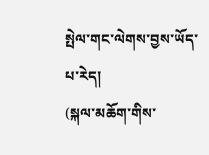སྤེལ་གང་ལེགས་བྱས་ཡོད་པ་རེད།
(སྐལ་མཆོག་གིས་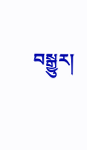བསྒྱུར།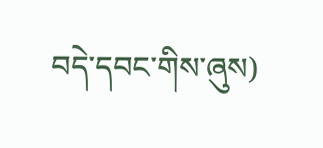བདེ་དབང་གིས་ཞུས)